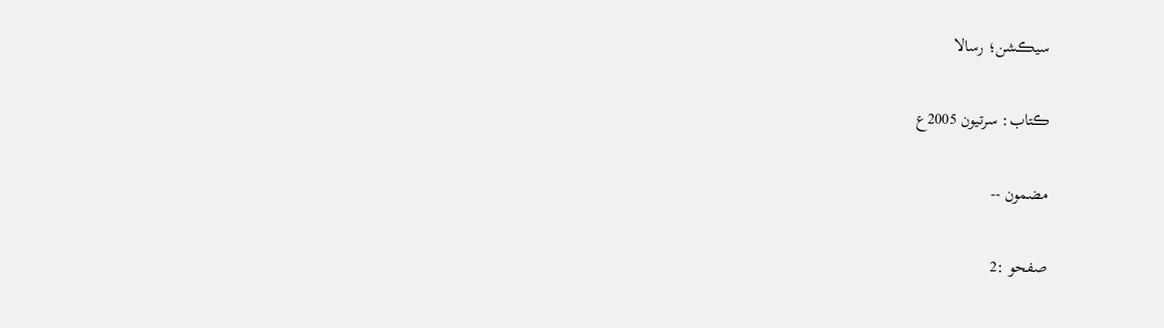سيڪشن؛ رسالا

ڪتاب: سرتيون 2005ع

مضمون --

صفحو :2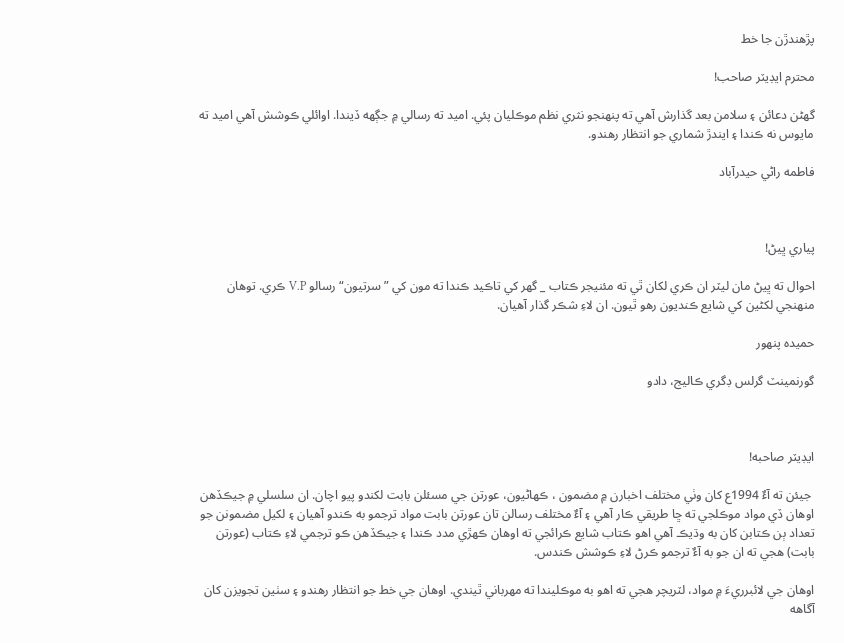پڙهندڙن جا خط

محترم ايڊيٽر صاحب!

گهڻن دعائن ۽ سلامن بعد گذارش آهي ته پنهنجو نثري نظم موڪليان پئي. اميد ته رسالي ۾ جڳهه ڏيندا. اوائلي ڪوشش آهي اميد ته مايوس نه ڪندا ۽ ايندڙ شماري جو انتظار رهندو.

فاطمه راڻي حيدرآباد



پياري ڀيڻ!

احوال ته ڀيڻ مان ليٽر ان ڪري لکان ٿي ته مئنيجر ڪتاب _ گهر کي تاڪيد ڪندا ته مون کي ”سرتيون“ رسالو V.P ڪري. توهان منهنجي لکڻين کي شايع ڪنديون رهو ٿيون. ان لاءِ شڪر گذار آهيان.

حميده پنهور

گورنمينٽ گرلس ڊگري ڪاليج، دادو



ايڊيٽر صاحبه!

 جيئن ته آءٌ 1994ع کان وٺي مختلف اخبارن ۾ مضمون ، ڪهاڻيون، عورتن جي مسئلن بابت لکندو پيو اچان. ان سلسلي ۾ جيڪڏهن اوهان ڏي مواد موڪلجي ته ڇا طريقي ڪار آهي ۽ آءٌ مختلف رسالن تان عورتن بابت مواد ترجمو به ڪندو آهيان ۽ لکيل مضمونن جو تعداد ٻن ڪتابن کان به وڌيڪ آهي اهو ڪتاب شايع ڪرائجي ته اوهان ڪهڙي مدد ڪندا ۽ جيڪڏهن ڪو ترجمي لاءِ ڪتاب (عورتن بابت) هجي ته ان جو به آءٌ ترجمو ڪرڻ لاءِ ڪوشش ڪندس.

اوهان جي لائبرريءَ ۾ مواد، لٽريچر هجي ته اهو به موڪليندا ته مهرباني ٿيندي. اوهان جي خط جو انتظار رهندو ۽ سٺين تجويزن کان آگاهه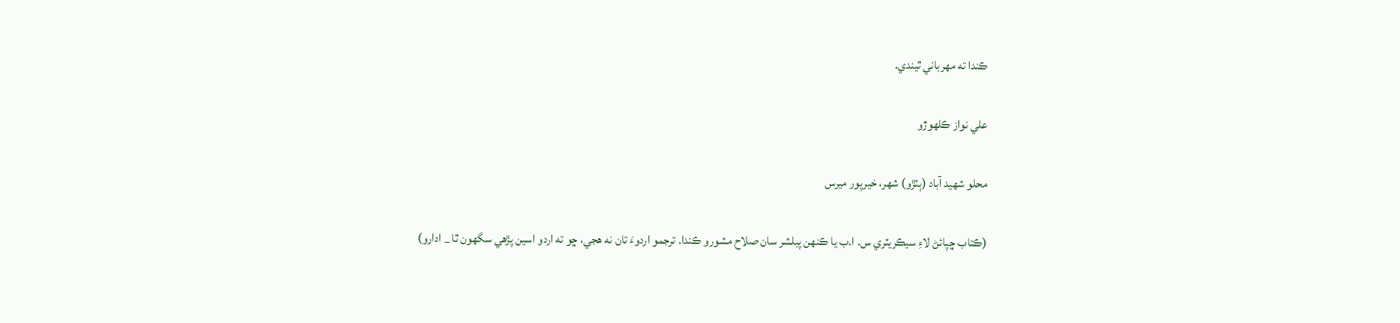ڪندا ته مهرباني ٿيندي.

علي نواز ڪلهوڙو

محلو شهيد آباد (ٻٽڙو) شهر، خيرپور ميرس

(ڪتاب ڇپائڻ لاءِ سيڪريٽري س. ا.ب يا ڪنهن پبلشر سان صلاح مشورو ڪندا. ترجمو اردوءَ تان نه هجي، ڇو ته اردو اسين پڙهي سگهون ٿا _ ادارو)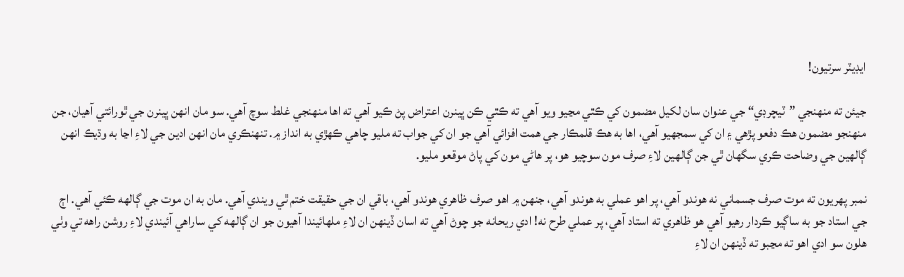ايڊيٽر سرتيون!

جيئن ته منهنجي ”ٽيچرڊي“ جي عنوان سان لکيل مضمون کي ڪٿي مڃيو ويو آهي ته ڪٿي ڪن ڀينرن اعتراض پڻ ڪيو آهي ته اها منهنجي غلط سوچ آهي. سو مان انهن ڀينرن جي ٿورائتي آهيان، جن منهنجو مضمون هڪ دفعو پڙهي ۽ ان کي سمجهيو آهي، اها به هڪ قلمڪار جي همت افزائي آهي جو ان کي جواب ته مليو چاهي ڪهڙي به انداز ۾. تنهنڪري مان انهن ادين جي لاءِ اڃا به وڌيڪ انهن ڳالهين جي وضاحت ڪري سگهان ٿي جن ڳالهين لاءِ صرف مون سوچيو هو، پر هاڻي مون کي پاڻ موقعو مليو.

نمبر پهريون ته موت صرف جسماني نه هوندو آهي، پر اهو عملي به هوندو آهي، جنهن ۾ اهو صرف ظاهري هوندو آهي، باقي ان جي حقيقت ختم ٿي ويندي آهي. مان به ان موت جي ڳالهه ڪئي آهي. اڄ جي استاد جو به ساڳيو ڪردار رهيو آهي هو ظاهري ته استاد آهي، پر عملي طرح نه! ادي ريحانه جو چوڻ آهي ته اسان ڏينهن ان لاءِ ملهائيندا آهيون جو ان ڳالهه کي ساراهي آئيندي لاءِ روشن راهه تي وٺي هلون سو ادي اهو ته مڃبو ته ڏينهن ان لاءِ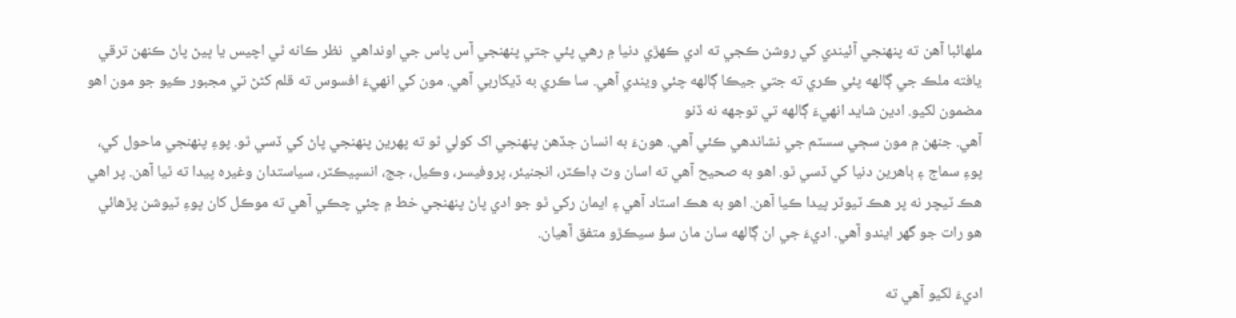ملهائبا آهن ته پنهنجي آئيندي کي روشن ڪجي ته ادي ڪهڙي دنيا ۾ رهي پئي جتي پنهنجي آس پاس جي اونداهي  نظر ڪانه ٿي اچيس يا ڀيڻ پاڻ ڪنهن ترقي يافته ملڪ جي ڳالهه پئي ڪري ته جتي جيڪا ڳالهه چئي ويندي آهي. سا ڪري به ڏيکاربي آهي. مون کي انهيءَ افسوس ته قلم کڻڻ تي مجبور ڪيو جو مون اهو مضمون لکيو. ادين شايد انهيءَ ڳالهه تي توجهه نه ڏنو
آهي. جنهن ۾ مون سڄي سسٽم جي نشاندهي ڪئي آهي. هونءَ به انسان جڏهن پنهنجي اک کولي ٿو ته پهرين پنهنجي پاڻ کي ڏسي ٿو. پوءِ پنهنجي ماحول کي، پوءِ سماج ۽ ٻاهرين دنيا کي ڏسي ٿو. اهو به صحيح آهي ته اسان وٽ ڊاڪٽر، انجنيئر، پروفيسر، وڪيل، جج، انسپيڪٽر، سياستدان وغيره پيدا ته ٿيا آهن. پر اهي هڪ ٽيچر نه پر هڪ ٽيوٽر پيدا ڪيا آهن. اهو به هڪ استاد آهي ۽ ايمان رکي ٿو جو ادي پاڻ پنهنجي خط ۾ چئي چڪي آهي ته موڪل کان پوءِ ٽيوشن پڙهائي هو رات جو گهر ايندو آهي. اديءَ جي ان ڳالهه سان مان سؤ سيڪڙو متفق آهيان.

اديءَ لکيو آهي ته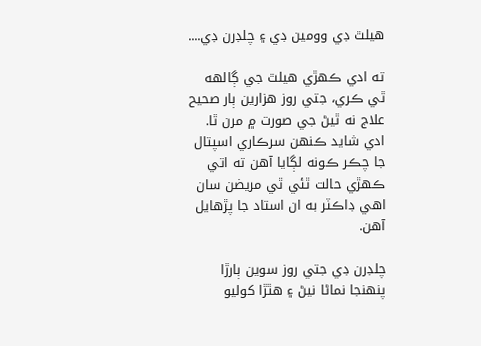هيلٿ ڊي وومين ڊي ۽ چلڊرن ڊي....

ته ادي ڪهڙي هيلٿ جي ڳالهه ٿي ڪري، جتي روز هزارين ٻار صحيح علاج نه ٿيڻ جي صورت ۾ مرن ٿا. ادي شايد ڪنهن سرڪاري اسپتال جا چڪر ڪونه لڳايا آهن ته اتي ڪهڙي حالت ٿئي ٿي مريضن سان اهي ڊاڪٽر به ان استاد جا پڙهايل آهن.

چلڊرن ڊي جتي روز سوين ٻارڙا پنهنجا نماڻا نيڻ ۽ هٿڙا کوليو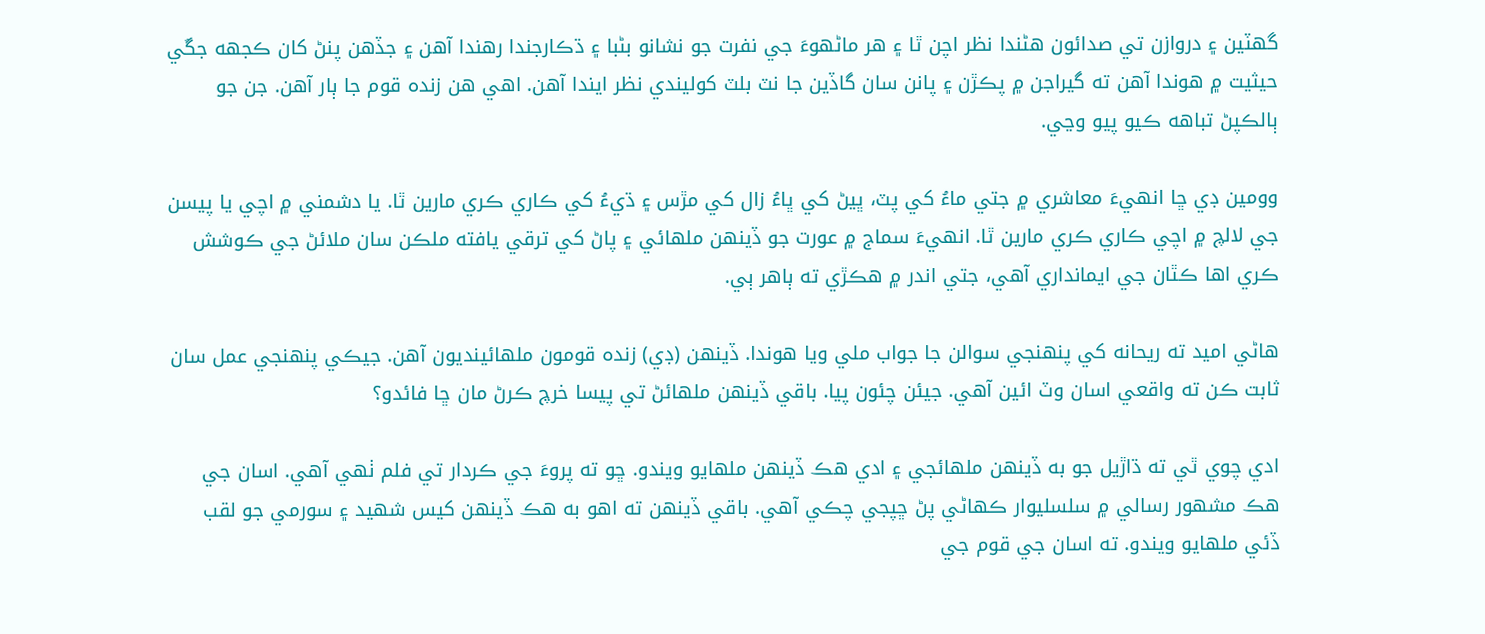گهٽين ۽ دروازن تي صدائون هڻندا نظر اچن ٿا ۽ هر ماڻهوءَ جي نفرت جو نشانو بڻبا ۽ ڌڪارجندا رهندا آهن ۽ جڏهن پنڻ کان ڪجهه جڱي حيثيت ۾ هوندا آهن ته گيراجن ۾ پڪڙن ۽ پانن سان گاڏين جا نٽ بلٽ کوليندي نظر ايندا آهن. اهي هن زنده قوم جا ٻار آهن. جن جو ٻالڪپڻ تباهه ڪيو پيو وڃي.

وومين ڊي ڇا انهيءَ معاشري ۾ جتي ماءُ کي پٽ، ڀيڻ کي ڀاءُ زال کي مڙس ۽ ڌيءُ کي ڪاري ڪري مارين ٿا. يا دشمني ۾ اچي يا پيسن جي لالچ ۾ اچي ڪاري ڪري مارين ٿا. انهيءَ سماج ۾ عورت جو ڏينهن ملهائي ۽ پاڻ کي ترقي يافته ملڪن سان ملائڻ جي ڪوشش ڪري اها ڪٿان جي ايمانداري آهي، جتي اندر ۾ هڪڙي ته ٻاهر ٻي.

هاڻي اميد ته ريحانه کي پنهنجي سوالن جا جواب ملي ويا هوندا. ڏينهن (ڊي) زنده قومون ملهائينديون آهن. جيڪي پنهنجي عمل سان ثابت ڪن ته واقعي اسان وٽ ائين آهي. جيئن چئون پيا. باقي ڏينهن ملهائڻ تي پيسا خرچ ڪرڻ مان ڇا فائدو؟

ادي چوي ٿي ته ڌاڙيل جو به ڏينهن ملهائجي ۽ ادي هڪ ڏينهن ملهايو ويندو. ڇو ته پروءَ جي ڪردار تي فلم ٺهي آهي. اسان جي هڪ مشهور رسالي ۾ سلسليوار ڪهاڻي پڻ ڇپجي چڪي آهي. باقي ڏينهن ته اهو به هڪ ڏينهن کيس شهيد ۽ سورمي جو لقب ڏئي ملهايو ويندو. ته اسان جي قوم جي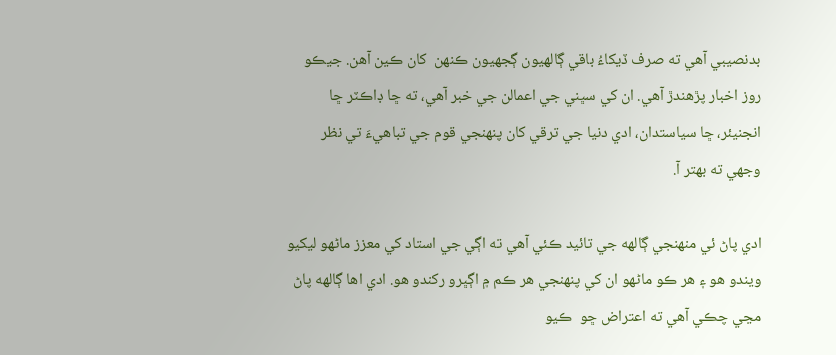بدنصيبي آهي ته صرف ڏيکاءُ باقي ڳالهيون ڳجهيون ڪنهن  کان ڪين آهن. جيڪو روز اخبار پڙهندڙ آهي. ان کي سڀني جي اعمالن جي خبر آهي، ته ڇا ڊاڪٽر ڇا انجنيئر، ڇا سياستدان، ادي دنيا جي ترقي کان پنهنجي قوم جي تباهيءَ تي نظر وجهي ته بهتر آ.

ادي پاڻ ئي منهنجي ڳالهه جي تائيد ڪئي آهي ته اڳي جي استاد کي معزز ماڻهو ليکيو ويندو هو ۽ هر ڪو ماڻهو ان کي پنهنجي هر ڪم ۾ اڳڀرو رکندو هو. ادي اها ڳالهه پاڻ مڃي چڪي آهي ته اعتراض ڇو  ڪيو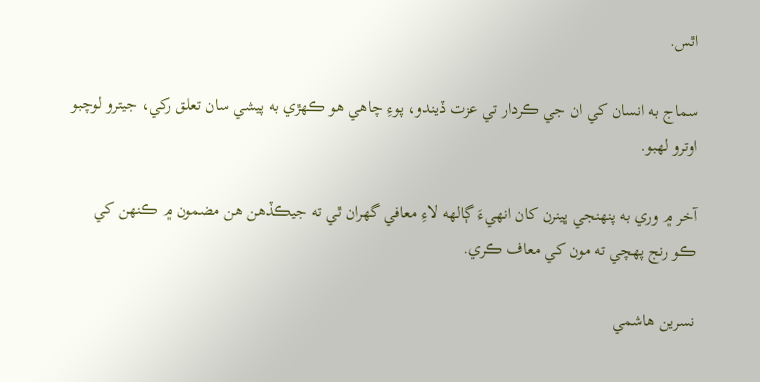اٿس.

سماج به انسان کي ان جي ڪردار تي عزت ڏيندو، پوءِ چاهي هو ڪهڙي به پيشي سان تعلق رکي، جيترو لوچبو اوترو لهبو.

آخر ۾ وري به پنهنجي ڀينرن کان انهيءَ ڳالهه لاءِ معافي گهران ٿي ته جيڪڏهن هن مضمون ۾ ڪنهن کي ڪو رنج پهچي ته مون کي معاف ڪري.

نسرين هاشمي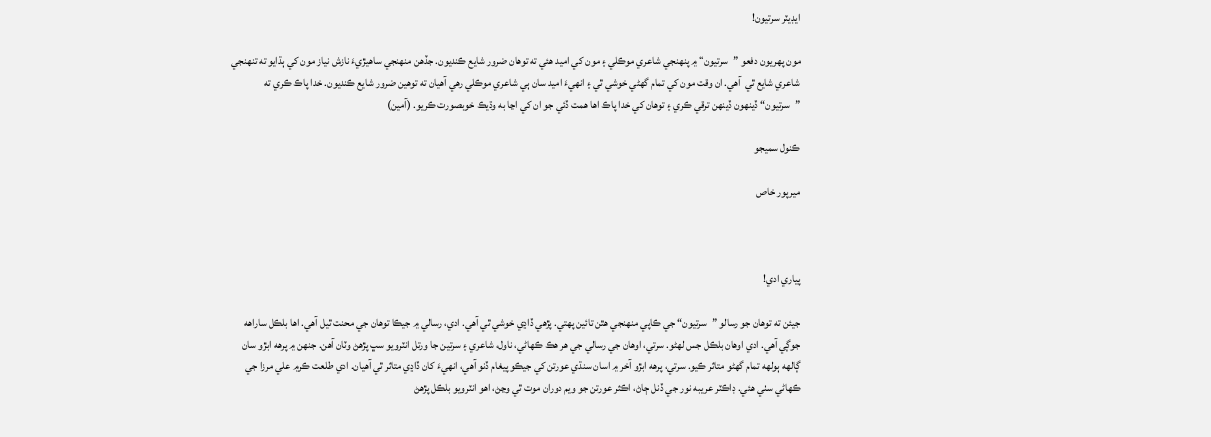ايڊيٽر سرتيون!

مون پهريون دفعو ”سرتيون“ ۾ پنهنجي شاعري موڪلي ۽ مون کي اميد هئي ته توهان ضرور شايع ڪنديون. جڏهن منهنجي ساهيڙيءَ نازش نياز مون کي ٻڌايو ته تنهنجي شاعري شايع ٿي  آهي. ان وقت مون کي تمام گهڻي خوشي ٿي ۽ انهيءَ اميد سان ٻي شاعري موڪلي رهي آهيان ته توهين ضرور شايع ڪنديون. خدا پاڪ ڪري ته ”سرتيون“ ڏينهون ڏينهن ترقي ڪري ۽ توهان کي خدا پاڪ اها همت ڏئي جو ان کي اڃا به وڌيڪ خوبصورت ڪريو. (آمين)

ڪنول سميجو

ميرپور خاص



پياري ادي!

جيئن ته توهان جو رسالو ”سرتيون“ جي ڪاپي منهنجي هٿن تائين پهتي. پڙهي ڏاڍي خوشي ٿي آهي. ادي، رسالي ۾ جيڪا توهان جي محنت ٿيل آهي. اها بلڪل ساراهه جوڳي آهي. ادي اوهان بلڪل جس لهڻو. سرتي، اوهان جي رسالي جي هر هڪ ڪهاڻي، ناول، شاعري ۽ سرتين جا ورتل انٽرويو سڀ پڙهڻ وٽان آهن. جنهن ۾ پرهه ابڙو سان ڳالهه ٻولهه تمام گهڻو متاثر ڪيو. سرتي، پرهه ابڙو آخر ۾ اسان سنڌي عورتن کي جيڪو پيغام ڏنو آهي، انهيءَ کان ڏاڍي متاثر ٿي آهيان. ادي طلعت ڪر۾ علي مرزا جي ڪهاڻي سٺي هئي. ڊاڪٽر عريبه نور جي ڏنل ڄاڻ، اڪثر عورتن جو ويم دوران موت ٿي وڃڻ، اهو انٽرويو بلڪل پڙهڻ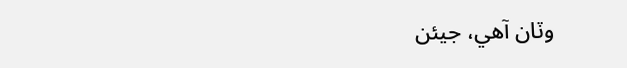وٽان آهي، جيئن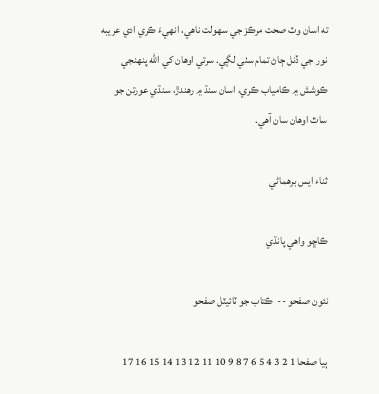ته اسان وٽ صحت مرڪز جي سهولت ناهي، انهيءَ ڪري ادي عريبه نور جي ڏنل ڄاڻ تمام سٺي لڳي. سرتي اوهان کي الله پنهنجي ڪوشش ۾ ڪامياب ڪري، اسان سنڌ ۾ رهندڙ، سنڌي عورتن جو ساٿ اوهان سان آهي.

ثناء ايس برهماڻي

ڪاڇو واهي پانڌي

نئون صفحو --  ڪتاب جو ٽائيٽل صفحو

ٻيا صفحا 1 2 3 4 5 6 7 8 9 10 11 12 13 14 15 16 17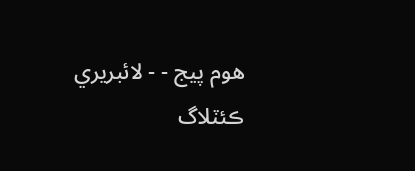هوم پيج - - لائبريري ڪئٽلاگ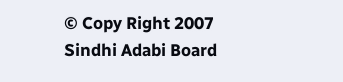© Copy Right 2007
Sindhi Adabi Board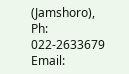(Jamshoro),
Ph: 022-2633679 Email: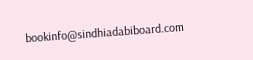bookinfo@sindhiadabiboard.com